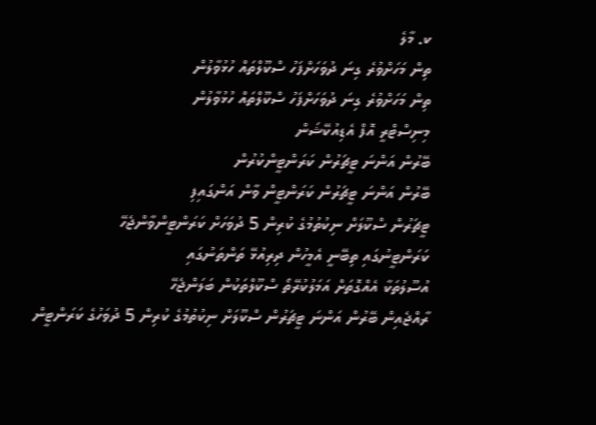ކ. މާލެ
ތިން މަހަށްވުރެ ގިނަ ދުވަހަށްފަހު ސްކޫލްތައް ހުޅުވާލުން
ތިން މަހަށްވުރެ ގިނަ ދުވަހަށްފަހު ސްކޫލްތައް ހުޅުވާލުން
މިނިސްޓްރީ އޮފް އެޑިއުކޭޝަން
ބޭރުން އަންނަ ޓީޗަރުން ކަރަންޓީންކުރުން
ބޭރުން އަންނަ ޓީޗަރުން ކަރަންޓީން ވާން އަންގައިފި
ޓީޗަރުން ސްކޫލަށް ނިކުތުމުގެ ކުރިން 5 ދުވަހަށް ކަރަންޓީންވާންޖެހޭ
ކަރަންޓީނުގައި ތިބޭނީ އެމީހުން ދިރިއުޅޭ ތަންތަނުގައި
އުސޫލުތަކާ އެއްގޮތަށް އަމަލުކުރޭތޯ ސްކޫލްތަކުން ބަލަންޖެހޭ
ރާއްޖެއިން ބޭރުން އަންނަ ޓީޗަރުން ސްކޫލަށް ނިކުތުމުގެ ކުރިން 5 ދުވަހުގެ ކަރަންޓީން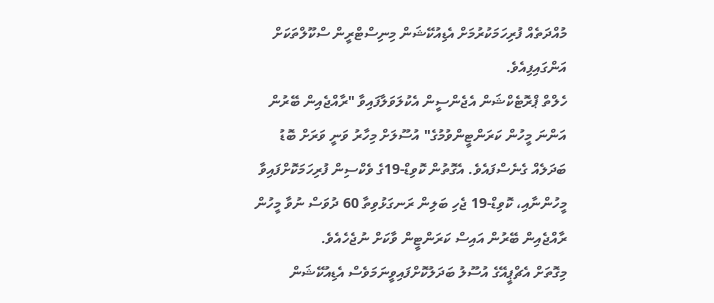މުއްދަތެއް ފުރިހަމަކުރުމަށް އެޑިއުކޭޝަން މިނިސްޓްރީން ސްކޫލްތަކަށް އަންގައިފިއެވެ.
ހެލްތް ޕްރޮޓެކްޝަން އެޖެންސީން އެކުލަވަލާފައިވާ "ރާއްޖެއިން ބޭރުން އަންނަ މީހުން ކަރަންޓީންވުމުގެ" އުސޫލަށް މިހާރު ވަނީ ވަރަށް ބޮޑު ބަދަލެއް ގެނެސްފައެވެ. އެގޮތުން ކޮވިޑް-19ގެ ވެކްސިން ފުރިހަމަކޮށްފައިވާ މީހުންނާއި، ކޮވިޑް-19 ޖެހި ބަލިން ރަނގަޅުވިތާ 60 ދުވަސް ނުވާ މީހުން ރާއްޖެއިން ބޭރުން އައިސް ކަރަންޓީން ވާކަށް ނުޖެހެއެވެ.
މިގޮތަށް އެޗްޕީއޭގެ އުސޫލު ބަދަލުކޮށްފައިވީނަމަވެސް އެޑިއުކޭޝަން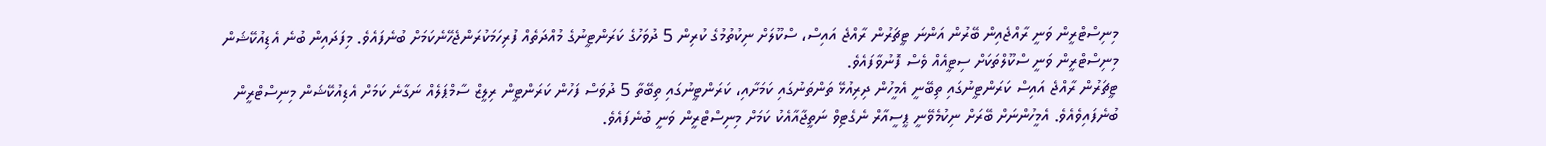މިނިސްޓްރީން ވަނީ ރާއްޖެއިން ބޭރުން އަންނަ ޓީޗަރުން ރާއްޖެ އައިސް، ސްކޫލަށް ނިކުތުމުގެ ކުރިން 5 ދުވަހުގެ ކަރަންޓީނުގެ މުއްދަތެއް ފުރިހަމަކުރަންޖެހޭނެކަމަށް ބުނެފައެވެ. މިފަދައިން ބުނެ އެޑިއުކޭޝަން މިނިސްޓްރީން ވަނީ ސްކޫލްތަކަށް ސިޓީއެއް ވެސް ފޮނުވާފައެވެ.
ޓީޗަރުން ރާއްޖެ އައިސް ކަރަންޓީނުގައި ތިބޭނީ އެމީހުން ދިރިއުޅޭ ތަންތަނުގައި ކަމަށާއި، ކަރަންޓީނުގައި ތިބޭތާ 5 ދުވަސް ފަހުން ކަރަންޓީން ރިލީޒް ސާމްޕަލެއް ނަގާނެ ކަމަށް އެޑިއުކޭޝަން މިނިސްޓްރީން ބުނެފައިވެއެވެ. އެމީހުންނަށް ބޭރަށް ނިކުމެވޭނީ ޕީސީއާރް ނެގެޓިވް ނަތީޖާއާއެކު ކަމަށް މިނިސްޓްރީން ވަނީ ބުނެފައެވެ.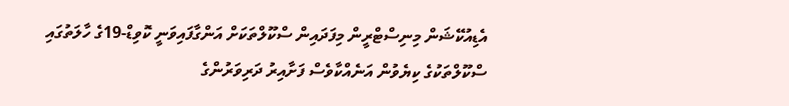އެޑިއުކޭޝަން މިނިސްޓްރީން މިފަދައިން ސްކޫލްތަކަށް އަންގާފައިވަނީ ކޮވިޑް-19ގެ ހާލަތުގައި ސްކޫލްތަކުގެ ކިޔެވުން އަނެއްކާވެސް ފަށާއިރު ދަރިވަރުންގެ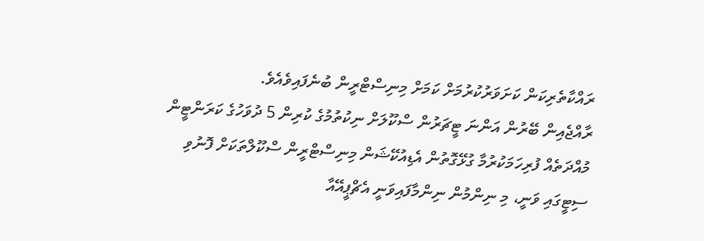ރައްކާތެރިކަން ކަށަވަރުކުރުމަށް ކަމަށް މިނިސްޓްރީން ބުނެފައިވެއެވެ.
ރާއްޖެއިން ބޭރުން އަންނަ ޓީޗަރުން ސްކޫލަށް ނިކުތުމުގެ ކުރިން 5 ދުވަހުގެ ކަރަންޓީން މުއްދަތެއް ފުރިހަމަކުރުމާ ގުޅޭގޮތުން އެޑިއުކޭޝަން މިނިސްޓްރީން ސްކޫލްތަކަށް ފޮނުވި ސިޓީގައި ވަނީ، މި ނިންމުން ނިންމާފައިވަނީ އެޗްޕީއޭއާ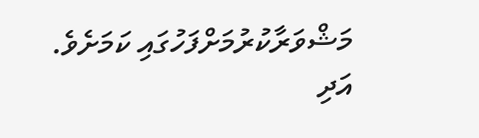މަޝްވަރާކުރުމަށްފަހުގައި ކަމަށެވެ. އަދި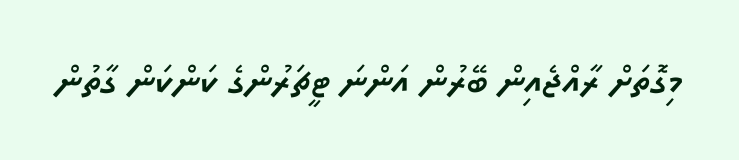މިގޮތަށް ރާއްޖެއިން ބޭރުން އަންނަ ޓީޗަރުންގެ ކަންކަން ގާތުން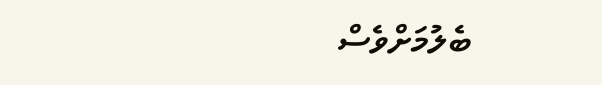ބެލުމަށްވެސް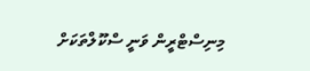މިނިސްޓްރީން ވަނީ ސްކޫލްތަކަށް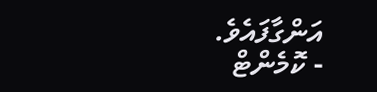އަންގާފައެވެ.
- ކޮމެންޓް